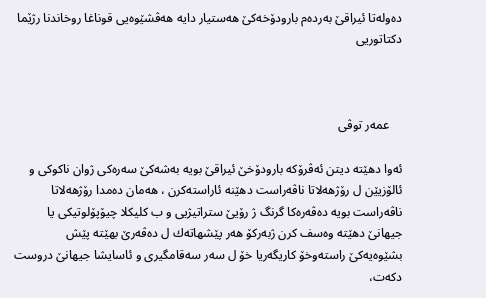ده‌وله‌تا ئیراقێ به‌رده‌م بارودۆخه‌كێ هه‌ستیار دایه‌ هه‌ڤشێوه‌یی قوناغا روخاندنا رژێما دكتاتوریی  ‌‌



    عمه‌ر توڤی

ئه‌وا دهێته‌ دیتن ئه‌ڤرۆكه‌ بارودۆخێ ئیراقێ بویه‌ به‌شه‌كێ سه‌ره‌كی ژوان ناكوكی و ئالۆزیێن ل رۆژهه‌لاتا ناڤه‌راست دهێنه‌ ئاراسته‌كرن ، هه‌مان ده‌مدا رۆژهه‌لاتا ناڤه‌راست بویه‌ ده‌ڤه‌ره‌كا گرنگ ژ رۆیێ ستراتیژیی و ب كلیكلا چیۆپۆلوتیكی یا جیهانێ دهێته‌ وه‌سف كرن ژبه‌ركۆ هه‌ر پێشهاته‌ك ل ده‌ڤه‌رێ بهێته‌ پێش بشێوه‌یه‌كێ راسته‌وخۆ كاریگه‌ریا خۆ ل سه‌ر سه‌قامگیری و ئاسایشا جیهانێ دروست دكه‌ت،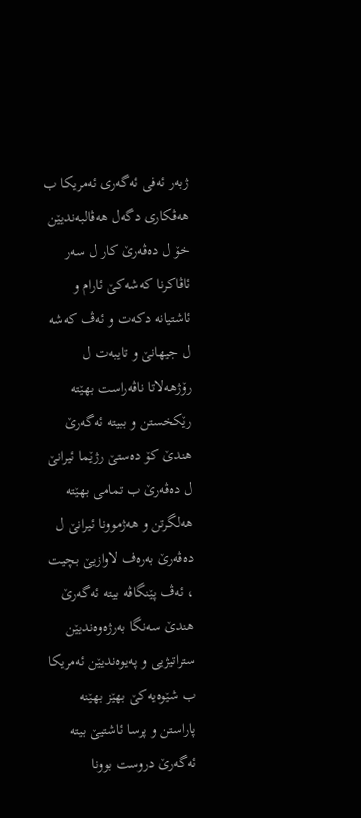ژبه‌ر ئه‌فی ئه‌گه‌ری ئه‌مریكا ب هه‌ڤكاری دگه‌ل هه‌ڤالبه‌ندیێن خۆ ل ده‌ڤه‌رێ كار ل سه‌ر ئاڤاكرنا كه‌شه‌كێ ئارام و ئاشتیانه‌ دكه‌ت و ئه‌ڤ كه‌شه‌ ل جیهانێ و تایبه‌ت ل رۆژهه‌لاتا ناڤه‌راست بهێته‌ رێكخستن و ببیته‌ ئه‌گه‌رێ هندێ كۆ ده‌ستێ رژێما ئیرانێ ل ده‌ڤه‌رێ ب تمامی بهێته‌ هه‌لگرتن و هه‌ژموونا ئیرانێ ل ده‌ڤه‌رێ به‌ره‌ف لاوازیێ بچیت ، ئه‌ڤ پێنگاڤه‌ بیته‌ ئه‌گه‌رێ هندێ سه‌نگا به‌رژه‌وه‌ندیێن ستراتیژیی و په‌یوه‌ندیێن ئه‌مریكا ب شێوه‌یه‌كێ بهێز بهێنه‌ پاراستن و پرسا ئاشتیێ بیته‌ ئه‌گه‌رێ دروست بوونا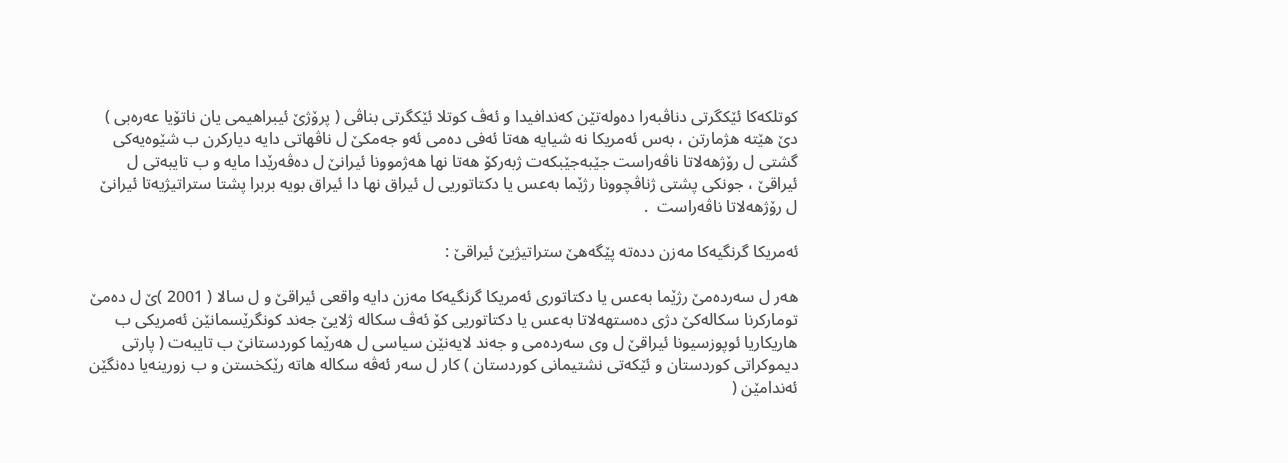كوتلكه‌كا ئێكگرتی دناڤبه‌را ده‌وله‌تێن كه‌ندافیدا و ئه‌ڤ كوتلا ئێكگرتی بناڤی ( پرۆژێ ئیبراهیمی یان ناتۆیا عه‌ره‌بی ) دێ هێته‌ هژمارتن ، به‌س ئه‌مریكا نه ‌شیایه‌ هه‌تا ئه‌فی ده‌می ئه‌و جه‌مكێ ل ناڤهاتی دایه‌ دیاركرن ب شێوه‌یه‌كی گشتی ل رۆژهه‌لاتا ناڤه‌راست جێبه‌جێبكه‌ت ژبه‌ركۆ هه‌تا نها هه‌ژموونا ئیرانێ ل ده‌ڤه‌رێدا مایه‌ ‌و ب تایبه‌تی ل ئیراقێ ، جونكی پشتی ژناڤچوونا رژێما به‌عس یا دكتاتوریی ل ئیراق نها دا ئیراق بویه‌ بربرا پشتا ستراتیژیه‌تا ئیرانێ ل رۆژهه‌لاتا ناڤه‌راست  .

ئه‌مریكا گرنگیه‌كا مه‌زن دده‌ته‌ پێگه‌هێ ستراتیژیێ ئیراقێ :

هه‌ر ل سه‌رده‌مێ رژێما به‌عس یا دكتاتوری ئه‌مریكا گرنگیه‌كا مه‌زن دایه‌ واقعی ئیراقێ و ل سالا ( 2001 )ێ ل ده‌مێ توماركرنا سكاله‌كێ دژی ده‌ستهه‌لاتا به‌عس یا دكتاتوریی كۆ ئه‌ڤ سكاله‌ ژلایێ جه‌ند كونگرێسمانێن ئه‌مریكی ب هاریكاریا ئوپوزسیونا ئیراقێ ل وی سه‌رده‌می و جه‌ند لایه‌نێن سیاسی ل هه‌رێما كوردستانێ ب تایبه‌ت ( پارتی دیموكراتی كوردستان و ئێكه‌تی نشتیمانی كوردستان ) كار ل سه‌ر ئه‌ڤه‌ سكاله‌ هاته‌ رێكخستن و ب زورینه‌یا ده‌نگێن ئه‌ندامێن (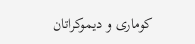كوماری و دیموكراتان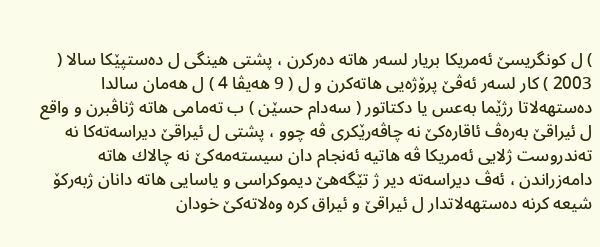) ل كونگریسێ ئه‌مریكا بریار لسه‌ر هاته‌ ده‌ركرن ، پشتی هینگی ل ده‌ستپێكا سالا ( 2003 ) كار لسه‌ر ئه‌ڤێ پرۆژه‌یی هاته‌كرن و ل ( 9 هه‌یڤا 4 ) ل هه‌مان سالدا ده‌ستهه‌لاتا رژێما به‌عس یا دكتاتور ( سه‌دام حسێن ) ب ته‌مامی هاته‌ ژناڤبرن و واقع ل ئیراقێ به‌ره‌ڤ ئاقاره‌كێ نه ‌چاڤه‌رێكری ڤه‌ چوو ، پشتی ل ئیراقێ دیراسه‌ته‌كا نه‌ ته‌ندروست ژلایی ئه‌مریكا ڤه‌ هاتیه‌ ئه‌نجام دان سیسته‌مه‌كێ نه‌ چالاك هاته‌ دامه‌زراندن ، ئه‌ڤ دیراسه‌ته‌ دیر ژ تێگه‌هێ دیموكراسی و یاسایی هاته‌ دانان ژبه‌ركۆ شیعه كرنه‌ ده‌ستهه‌لاتدار ل ئیراقێ و ئیراق كره‌‌ وه‌لاته‌كێ خودان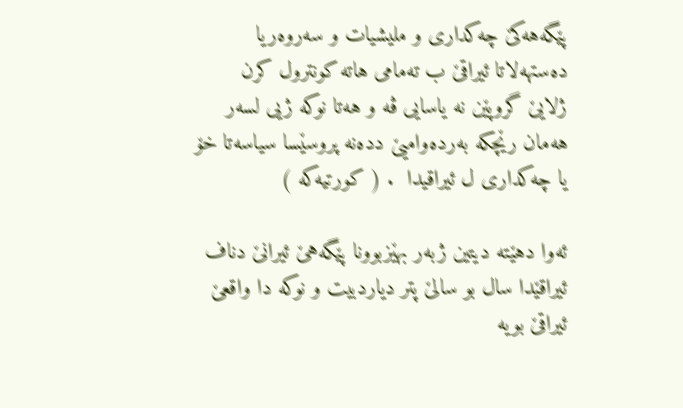پێگه‌هه‌كێ چه‌كداری و ملیشیات و سه‌روه‌ریا ده‌ستهه‌‌لاتا ئیراقێ ب ته‌مامی هاته‌ كونترول كرن ژلایێ گروپێن نه‌ یاسایی ڤه‌ و هه‌تا نوكه‌ ژیی لسه‌ر هه‌مان رێچكه‌ به‌رده‌وامیێ دده‌نه‌ پروسێسا سیاسه‌تا خۆ یا چه‌كداری ل ئیراقیدا  . ( كورتیه‌كه‌ )

ئه‌وا دهێته‌ دیتین ژبه‌ر بهێزبوونا پێگه‌هێ ئیرانێ دناف ئیراقێدا سال بو سالێ پتر دیاردبیت و نوكه‌ دا واقعێ ئیراقێ بویه‌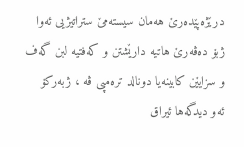درێژه‌پێده‌رێ هه‌مان سیسته‌مێ ستراتیژیی ئه‌وا ژبۆ ده‌ڤه‌رێ هاتیه‌ دارێشتن و كه‌فتیه‌ لبن گه‌ف و سزایێن كابینه‌یا دونالد تره‌مپی ڤه‌ ، ژبه‌ركۆ ئه‌و دیدگه‌ها ئیراق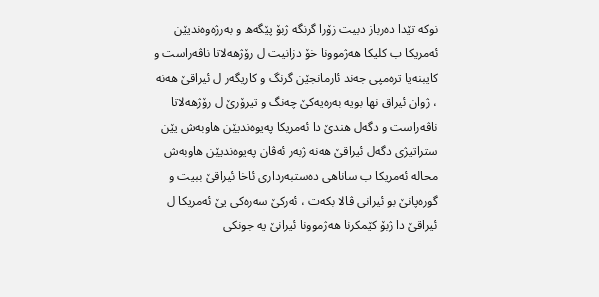نوكه‌ تێدا ده‌رباز دبیت زۆرا گرنگه‌ ژبۆ پێگه‌ھ و به‌رژه‌وه‌ندیێن ئه‌مریكا ب كلیكا هه‌ژموونا خۆ دزانیت ل رۆژهه‌لاتا ناڤه‌راست و كایبنه‌یا تره‌مپی جه‌ند ئارمانجێن گرنگ و كاریگه‌ر ل ئیراقێ هه‌نه‌ ، ژوان ئیراق نها بویه‌ به‌ره‌یه‌كێ چه‌نگ و تیرۆرێ ل رۆژهه‌لاتا ناڤه‌راست و دگه‌ل هندێ دا ئه‌مریكا په‌یوه‌ندیێن هاوبه‌ش یێن ستراتیژی دگه‌ل ئیراقێ هه‌نه‌‌ ژبه‌ر ئه‌ڤان په‌یوه‌ندیێن هاوبه‌ش محاله‌ ئه‌مریكا ب ساناهی ده‌ستبه‌رداری ئاخا ئیراقێ ببیت و گوره‌پانێ بو ئیرانی ڤالا بكه‌ت ، ئه‌ركێ سه‌ره‌كی یێ ئه‌مریكا ل ئیراقێ دا ژبۆ كێمكرنا هه‌ژموونا ئیرانێ یه‌ جونكی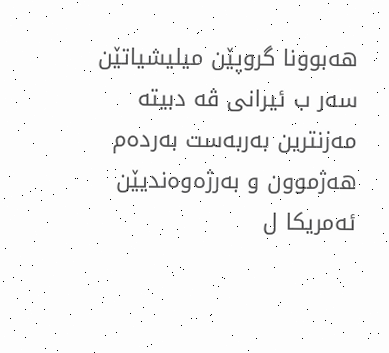هه‌بوونا گروپێن میلیشیاتێن سه‌ر ب ئیرانی ڤه‌ دبیته‌ مه‌زنترین به‌ربه‌ست به‌رده‌م هه‌ژموون و به‌رژه‌وه‌ندیێن ئه‌مریكا ل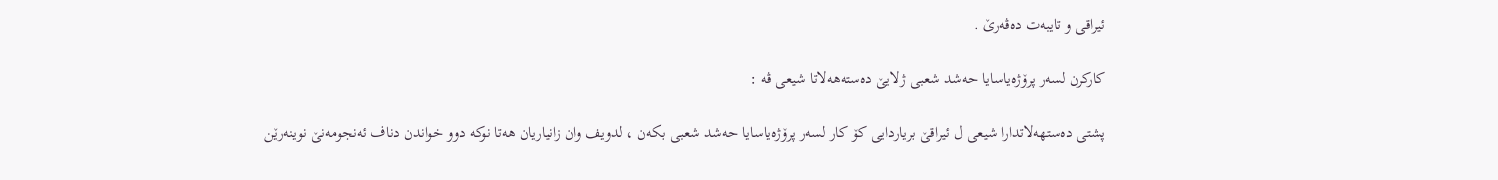ئیراقی و تایبه‌ت ده‌ڤه‌رێ .

كاركرن لسه‌ر پرۆژه‌یاسایا حه‌شد شعبی ژلایێ ده‌سته‌هه‌لاتا شیعی ڤه‌ :

پشتی ده‌ستهه‌لاتدارا شیعی ل ئیراقێ بریاردایی كۆ كار لسه‌ر پرۆژه‌یاسایا حه‌شد شعبی بكه‌ن ، لدویف وان زانیاریان هه‌تا نوكه‌ دوو خواندن دناف ئه‌نجومه‌نێ نوینه‌رێن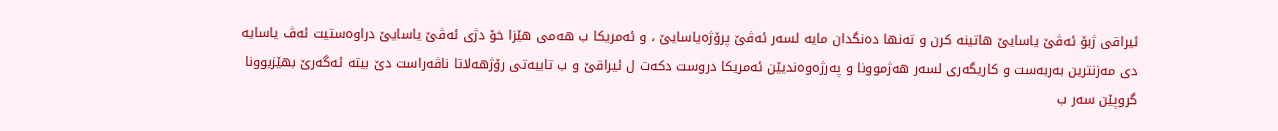ئیراقی ژبۆ ئه‌ڤێ یاسایێ هاتینه‌ كرن و ته‌نها ده‌نگدان مایه‌ لسه‌ر ئه‌ڤێ پرۆژه‌یاسایێ ، و ئه‌مریكا ب هه‌می هێزا خۆ دژی ئه‌ڤێ یاسایێ دراوه‌ستیت ئه‌ڤ یاسایه‌ دی مه‌زنترین به‌ربه‌ست و كاریگه‌ری لسه‌ر هه‌ژموونا و په‌رژه‌وه‌ندیێن ئه‌مریكا دروست دكه‌ت ل ئیراقێ و ب تایبه‌تی رۆژهه‌لاتا ناڤه‌راست دێ بیته‌ ئه‌گه‌رێ بهێزبوونا گروپێن سه‌ر ب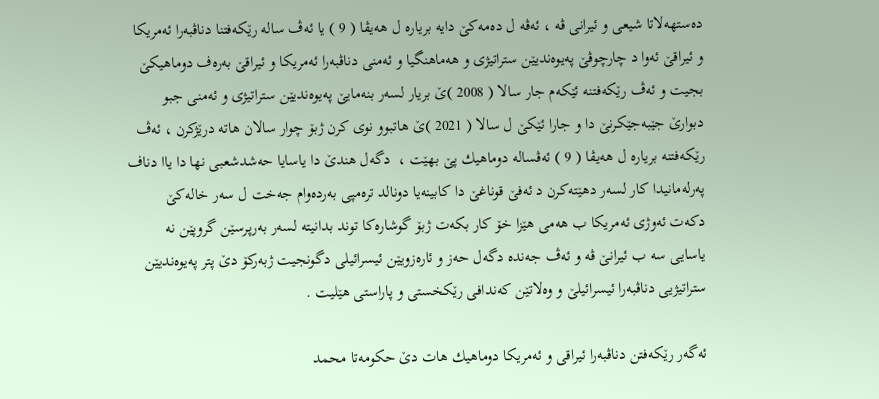ده‌ستهه‌لاتا شیعی و ئیرانی ڤه‌ ، ئه‌ڤه‌ ل ده‌مه‌كێ دایه بریاره‌ ل هه‌یڤا ( 9 ) یا ئه‌ڤ ساله‌ رێكه‌فتنا دناڤبه‌را ئه‌مریكا و ئیراقێ ئه‌وا د چارچوڤێ په‌یوه‌ندیێن ستراتیژی و هه‌ماهنگیا و ئه‌منی دناڤبه‌را ئه‌مریكا و ئیراقێ به‌ره‌ف دوماهیكێ بجیت و ئه‌ڤ رێكه‌فتنه‌ ئێكه‌م جار سالا ( 2008 )ێ بریار لسه‌ر بنه‌مایێ په‌یوه‌ندیێن ستراتیژی و ئه‌منی جبو دبوارێ جێبه‌جێكرنێ دا و جارا ئێكێ ل سالا ( 2021 )ێ هاتبوو نوی كرن ژبۆ چوار سالان هاته‌ درێژكرن ، ئه‌ڤ رێكه‌فتنه‌ بریاره‌ ل هه‌یڤا ( 9 ) ئه‌ڤساله‌ دوماهیك پێ بهێت ،  دگه‌ل هندێ دا یاسایا حه‌شدشعبی نها دا یاا دناف په‌رله‌مانیدا كار لسه‌ر دهێته‌كرن د ئه‌فێ قوناغێ دا كابینه‌یا دونالد تره‌مپی به‌رده‌وام جه‌خت ل سه‌ر خاله‌كێ دكه‌ت ئه‌وژی ئه‌مریكا ب هه‌می هێزا خۆ كار بكه‌ت ژبۆ گوشاره‌كا توند بدانیته‌ لسه‌ر به‌رپرسێن گروپێن نه‌ یاسایی سه‌ ب ئیرانێ ڤه‌ و ئه‌ڤ جه‌نده‌ دگه‌ل حه‌ز و ئاره‌زویێن ئیسرائیلی دگونجیت ژبه‌ركۆ دێ پتر په‌یوه‌ندیێن ستراتیژیی دناڤبه‌را ئیسرائیلێ و وه‌لاتێن كه‌ندافی رێكخستی و پاراستی هێلیت .

ئه‌گه‌ر رێكه‌فتن دناڤبه‌را ئیراقی و ئه‌مریكا دوماهیك هات دێ حكومه‌تا محمد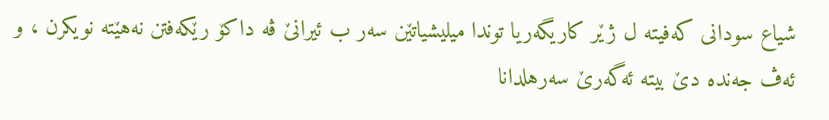شیاع سودانی كه‌فیته‌ ل ژێر كاریگه‌ریا توندا میلیشیاتێن سه‌ر ب ئیرانێ ڤه‌ داكۆ رێكه‌فتن نه‌هێته‌ نویكرن ، و ئه‌ڤ جه‌نده دێ بیته‌ ئه‌گه‌رێ سه‌رهلدانا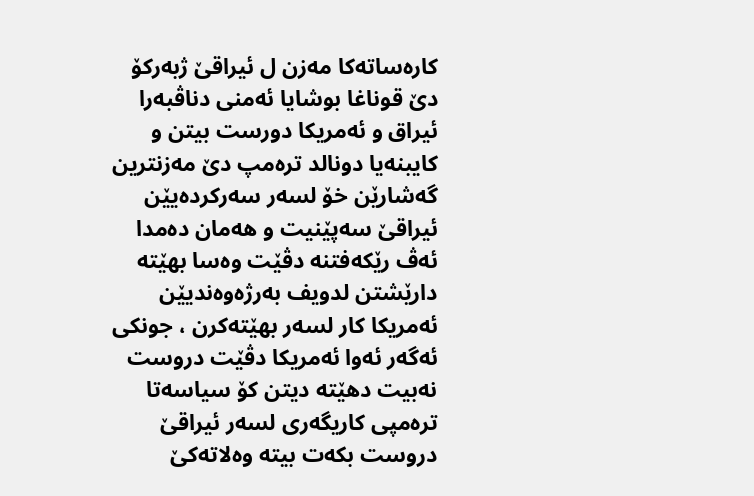كاره‌ساته‌كا مه‌زن ل ئیراقێ ژبه‌ركۆ دێ قوناغا بوشایا ئه‌منی دناڤبه‌را ئیراق و ئه‌مریكا دورست بیتن و كایبنه‌یا دونالد تره‌مپ دێ مه‌زنترین گه‌شارێن خۆ لسه‌ر سه‌ركرده‌یێن ئیراقێ سه‌پێنیت و هه‌مان ده‌مدا ئه‌ڤ رێكه‌فتنه دڤێت وه‌سا بهێته‌ دارێشتن لدویف به‌رژه‌وه‌ندیێن ئه‌مریكا كار لسه‌ر بهێته‌كرن ، جونكی ئه‌گه‌ر ئه‌وا ئه‌مریكا دڤێت دروست نه‌بیت دهێته‌ دیتن كۆ سیاسه‌تا تره‌مپی كاریگه‌ری لسه‌ر ئیراقێ دروست بكه‌ت بیته‌ وه‌لاته‌كێ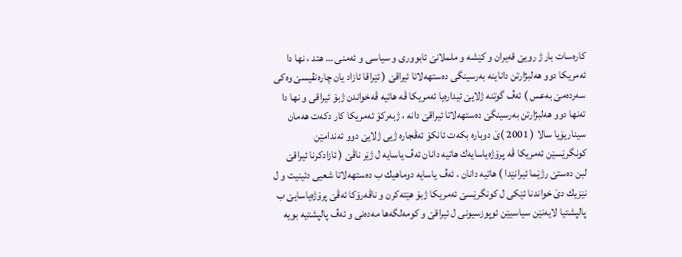كاره‌سات بار ژ رویێ قه‌یران و كێشه‌ و ململانێ ئابووری و سیاسی و ئه‌منی … هتد ، نها دا ئه‌مریكا دوو هه‌لبژارتن داناینه‌ به‌رسینگی ده‌ستهه‌لاتا ئیراقێ ( ئێراقا ئازاد یان چاره‌نڤیسێ وه‌كی سه‌رده‌مێ به‌عس ) ئه‌ڤ گوتنه‌ ژلایێ ئیداره‌یا ئه‌مریكا ڤه‌ هاتیه‌ ڤه‌خواندن ژبۆ ئیراقی و نها دا ته‌نها دوو هه‌لبژارتن به‌رسینگێ ده‌ستهه‌لاتا ئیراقێ دانه‌ ، ژبه‌ركۆ ئه‌مریكا كار دكه‌ت هه‌مان سیناریۆیا سالا ( 2001 )ێ دوباره‌ بكه‌ت ئانكۆ ئه‌ڤجاره‌ ژیی ژلایێ دوو ئه‌ندامێن كونگرێسێن ئه‌مریكا ڤه‌ پرۆژه‌یاسایه‌ك هاتیه‌ دانان ئه‌ڤ یاسایه‌ ل ژێر ناڤێ ( ئازادكرنا ئیراقێ لبن ده‌ستێ رژێما ئیرانێدا ) هاتیه‌ دانان ، ئه‌ڤ یاسایه‌ دوماهیك ب ده‌ستهه‌لاتا شعیی دئینیت و ل نێزیك دێ خواندنا ئێكی ل كونگرێسێ ئه‌مریكا ژبۆ هێته‌كرن و ناڤه‌رۆكا ئه‌ڤێ پرۆژه‌یاسایێ ب پالپشتیا لایه‌نێن سیاسیێن ئوپوزسیونی ل ئیراقێ و كومه‌لگه‌ها مه‌ده‌نی و ئه‌ڤ پالپشتیه‌ بویه‌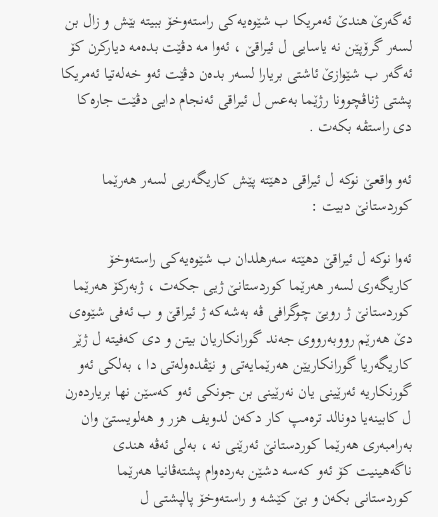ئه‌گه‌رێ هندێ ئه‌مریكا ب شێوه‌یه‌كی راسته‌وخۆ ببیته‌ بێش و زال بن لسه‌ر گرۆپێن نه‌ یاسایی ل ئیراقێ ، ئه‌وا مه‌ دڤێت بده‌مه‌ دیاركرن كۆ ئه‌گه‌ر ب شێوازێ ئاشتی بریارا لسه‌ر بده‌ن دڤێت ئه‌و خه‌له‌تیا ئه‌مریكا پشتی ژناڤچوونا رژێما به‌عس ل ئیراقی ئه‌نجام دایی دڤێت جاره‌كا دی راستڤه‌ بكه‌ت .

ئه‌و واقعێ نوكه‌ ل ئیراقی دهێته‌ پێش كاریگه‌ریی لسه‌ر هه‌رێما كوردستانێ دبیت :

ئه‌وا نوكه‌ ل ئیراقێ دهێته‌ سه‌رهلدان ب شێوه‌یه‌كی راسته‌وخۆ كاریگه‌ری لسه‌ر هه‌رێما كوردستانێ ژیی جكه‌ت‌ ، ژبه‌ركۆ هه‌رێما كوردستانێ ژ رویێ چوگرافی ڤه‌ به‌شه‌كه‌ ژ ئیراقێ و ب ئه‌فی شێوه‌ی دێ هه‌رێم رووبه‌رووی جه‌ند گورانكاریان بیتن و دی كه‌فیته‌ ل ژێر كاریگه‌ریا گورانكاریێن هه‌رێمایه‌تی و نێڤده‌وله‌تی دا ، به‌لكی ئه‌و گورنكاریه‌ ئه‌رێینی یان نه‌رێینی بن جونكی ئه‌و كه‌سێن نها بریارده‌رن ل كابینه‌یا دونالد تره‌مپ كار دكه‌ن لدویف هزر و هه‌لویستێ وان به‌رامبه‌ری هه‌رێما كوردستانێ ئه‌رێنی نه‌ ، به‌لی ئه‌ڤه‌ هندی ناگه‌هینیت كۆ ئه‌و كه‌سه‌ دشێن به‌رده‌وام پشته‌ڤانیا هه‌رێما كوردستانی بكه‌ن و بێ كێشه‌ و راسته‌وخۆ پالپشتی ل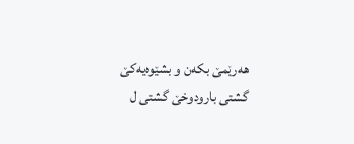هه‌رێمێ بكه‌ن و بشێوه‌یه‌كێ گشتی بارودوخێ گشتی ل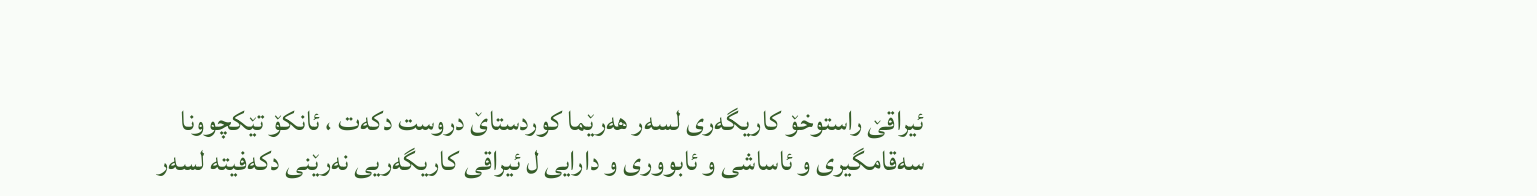ئیراقێ راستوخۆ كاریگه‌ری لسه‌ر هه‌رێما كوردستاێ دروست دكه‌ت ، ئانكۆ تێكچوونا سه‌قامگیری و ئاساشی و ئابووری و دارایی ل ئیراقی كاریگه‌ریی نه‌رێنی دكه‌فیته‌ لسه‌ر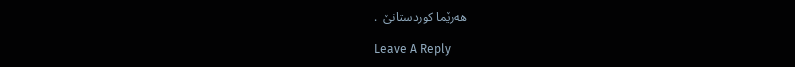هه‌رێما كوردستانێ  .

Leave A Reply